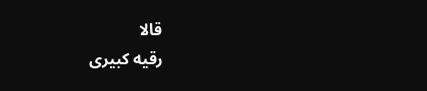قالا
رقیه کبیری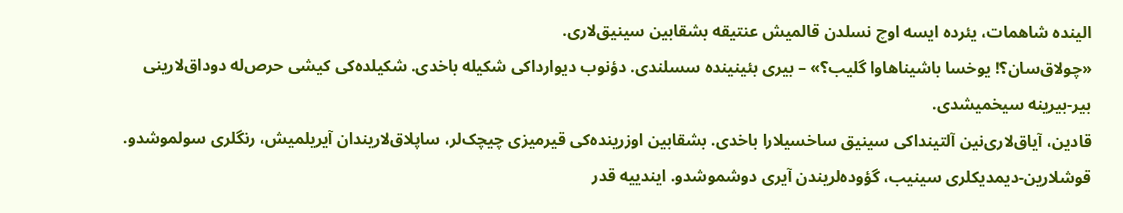الینده شاهمات، یئرده ایسه اوچ نسلدن قالمیش عنتیقه بشقابین سینیق‌لاری.
«چولاق‌سان؟! یوخسا باشینا‌هاوا گلیب؟» – بیری بئینینده سسلندی. دؤنوب دیوارداکی شکیله باخدی. شکیلده‌کی کیشی حرص‌له دوداق‌لارینی بیر-بیرینه سیخمیشدی.
قادین، آیاق‌لاری‌نین آلتینداکی سینیق ساخسیلارا باخدی. بشقابین اوزرینده‌کی قیرمیزی چیچک‌لر، ساپلاق‌لاریندان آیریلمیش، رنگلری سولموشدو. قوشلارین-دیمدیکلری سینیب، گؤوده‌لریندن آیری دوشموشدو. ایندییه قدر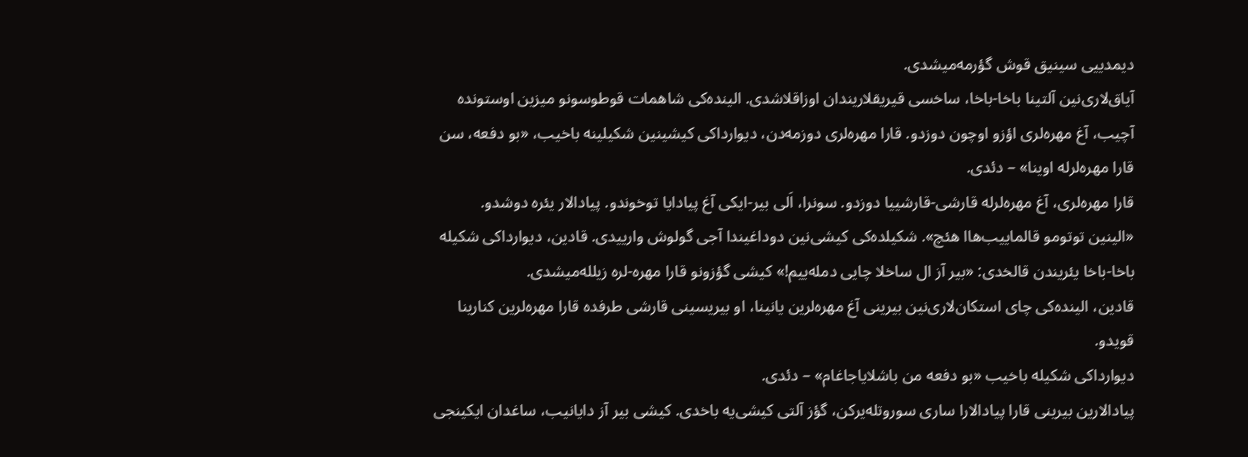دیمدییی سینیق قوش گؤرمه‌میشدی.
آیاق‌لاری‌نین آلتینا باخا-باخا، ساخسی قیریقلاریندان اوزاقلاشدی. الینده‌کی شاهمات قوطوسونو میزین اوستونده آچیب، آغ مهره‌لری اؤزو اوچون دوزدو. قارا مهره‌لری دوزمه‌دن، دیوارداکی کیشینین شکیلینه باخیب، «بو دفعه، سن قارا مهره‌لرله اوینا» – دئدی.
قارا مهره‌لری، آغ مهره‌لرله قارشی‌-قارشییا دوزدو. سونرا، اَلی بیر-ایکی آغ پیادایا توخوندو. پیادالار یئره دوشدو.
«الینین توتومو قالماییب‌هاا هئچ». شکیلده‌کی کیشی‌نین دوداغیندا آجی گولوش وارییدی. قادین، دیوارداکی شکیله باخا-باخا یئریندن قالخدی: «بیر آز ال ساخلا چایی دمله‌ییم!» کیشی گؤزونو قارا مهره-لره زیلله‌میشدی.
قادین، الینده‌کی‌ چای استکان‌لاری‌نین بیرینی آغ مهره‌لرین یانینا، او بیریسینی قارشی طرفده قارا مهره‌لرین کنارینا قویدو.
دیوارداکی شکیله باخیب «بو دفعه من باشلایاجاغام» – دئدی.
پیادالارین بیرینی قارا پیادالارا ساری سوروتله‌یرکن، گؤز‌ آلتی کیشی‌یه باخدی. کیشی بیر آز دایانیب، ساغدان ایکینجی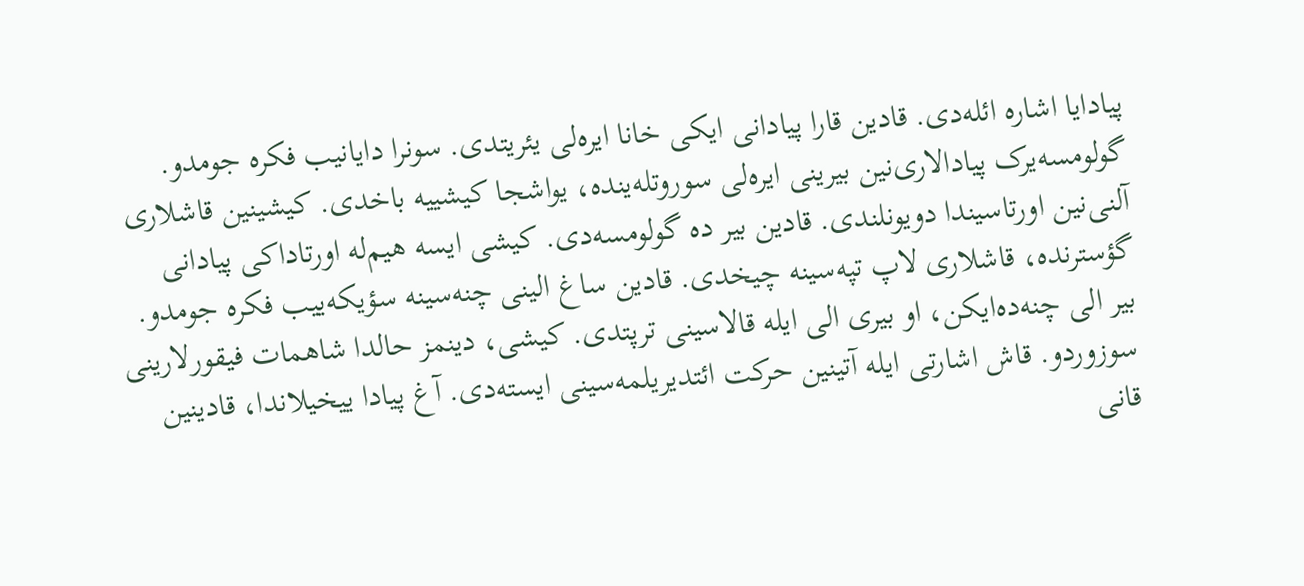پیادایا اشاره ائله‌دی. قادین قارا پیادانی ایکی خانا ایره‌لی یئریتدی. سونرا دایانیب فکره جومدو. گولومسه‌یرک پیادالاری‌نین بیرینی ایره‌لی سوروتله‌ینده، یواشجا کیشییه باخدی. کیشینین قاشلاری آلنی‌نین اورتاسیندا دویونلندی. قادین بیر ده گولومسه‌دی. کیشی ایسه هیم‌له اورتاداکی پیادانی گؤسترنده، قاشلاری لاپ تپه‌سینه چیخدی. قادین ساغ الینی چنه‌سینه سؤیکه‌ییب فکره جومدو. بیر الی چنه‌ده‌ایکن، او بیری الی ایله قالاسینی ترپتدی. کیشی، دینمز حالدا شاهمات فیقورلارینی سوزوردو. قاش اشارتی ایله آتینین حرکت ائتدیریلمه‌سینی ایسته‌دی. آغ پیادا ییخیلاندا، قادینین قانی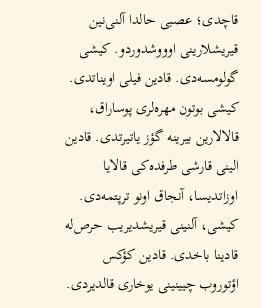قاچدی؛ عصبی حالدا آلنی‌نین قیریشلارینی اوووشدوردو. کیشی گولومسه‌دی. قادین فیلی اویناتدی. کیشی بوتون مهره‌لری پوساراق، قالالارین بیرینه گؤز یاتیرتدی. قادین الینی قارشی طرفده‌کی قالایا اوزاتدیسا، آنجاق اونو ترپتمه‌دی. کیشی، آلنینی قیریشدیریب حرص‌له قادینا باخدی. قادین کؤکس اؤتوروب چیینینی یوخاری قالدیردی.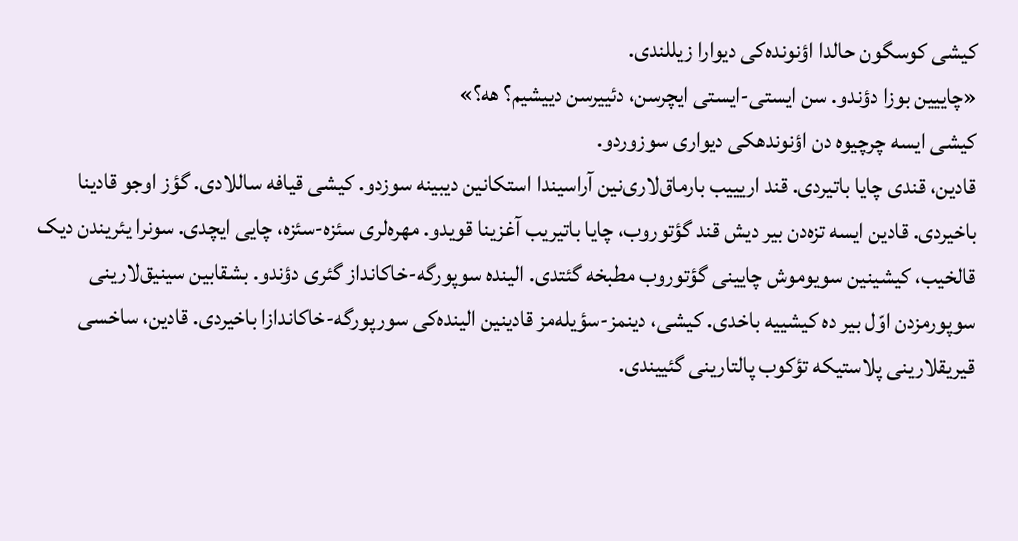کیشی کوسگون حالدا اؤنونده‌کی دیوارا زیللندی.
«چاییین بوزا دؤندو. سن ایستی-ایستی ایچرسن، دئییرسن دییشیم؟ هه؟»
کیشی ایسه چرچیوه دن اؤنوندهکی دیواری سوزوردو.
قادین، قندی چایا باتیردی. قند اریییب بارماق‌لاری‌نین آراسیندا استکانین دیبینه سوزدو. کیشی قیافه ساللادی. گؤز اوجو قادینا باخیردی. قادین ایسه تزه‌دن بیر دیش قند گؤتوروب، چایا باتیریب آغزینا قویدو. مهره‌لری سئزه-سئزه، چایی ایچدی. سونرا یئریندن دیک قالخیب، کیشینین سویوموش چایینی گؤتوروب مطبخه گئتدی. الینده سوپورگه-خاکانداز گئری دؤندو. بشقابین سینیق‌لارینی سوپورمزدن اوّل بیر ده کیشییه باخدی. کیشی، دینمز-سؤیله‌مز قادینین الینده‌کی سورپورگه-خاکاندازا باخیردی. قادین، ساخسی قیریقلارینی پلاستیکه تؤکوب پالتارینی گئییندی.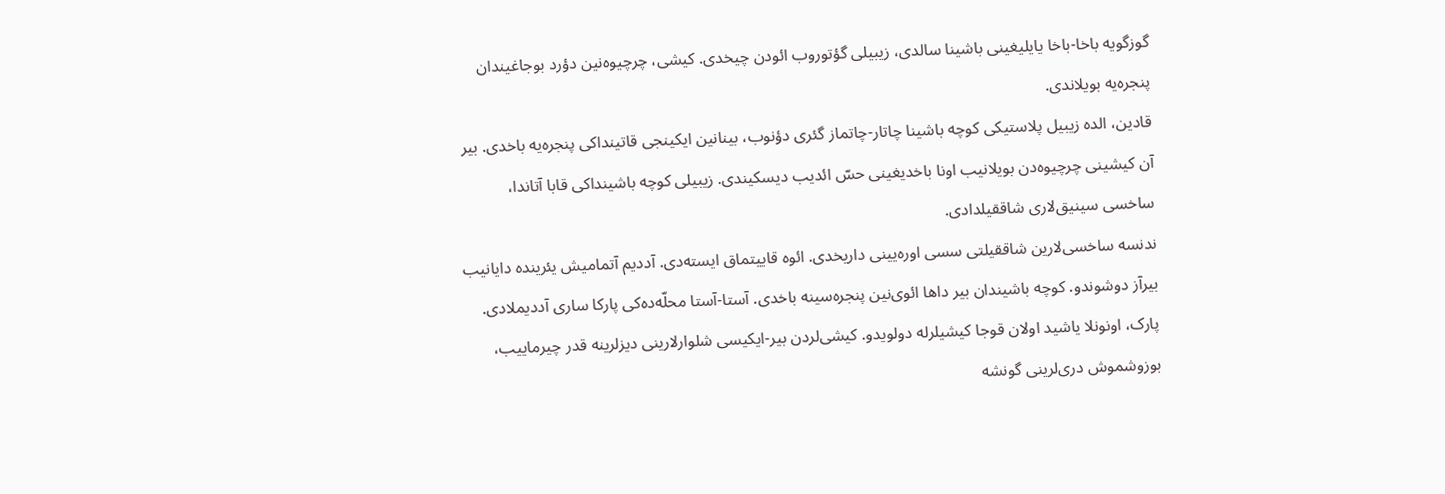گوزگویه باخا-باخا یایلیغینی باشینا سالدی، زیبیلی گؤتوروب ائودن چیخدی. کیشی، چرچیوه‌نین دؤرد بوجاغیندان پنجره‌یه بویلاندی.
قادین، الده زیبیل پلاستیکی کوچه باشینا چاتار-چاتماز گئری دؤنوب، بینانین ایکینجی قاتینداکی پنجره‌یه باخدی. بیر آن کیشینی چرچیوه‌دن بویلانیب اونا باخدیغینی حسّ ائدیب دیسکیندی. زیبیلی کوچه باشینداکی قابا آتاندا، ساخسی سینیق‌لاری شاققیلدادی.
ندنسه ساخسی‌لارین شاققیلتی سسی اوره‌یینی داریخدی. ائوه قاییتماق ایسته‌دی. آددیم آتمامیش یئرینده دایانیب بیرآز دوشوندو. کوچه باشیندان بیر داها ائوی‌نین پنجره‌سینه باخدی. آستا-آستا محلّه‌ده‌کی پارکا ساری آددیملادی.
پارک، اونونلا یاشید اولان قوجا کیشیلرله دولو‌یدو. کیشی‌لردن بیر-ایکیسی شلوارلارینی دیزلرینه قدر چیرماییب، بوزوشموش دری‌لرینی گونشه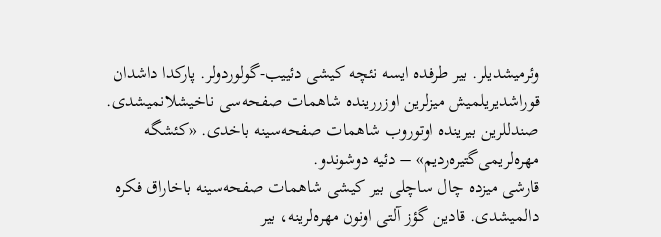وئرمیشدیلر. بیر طرفده ایسه نئچه کیشی دئییب-گولوردولر. پارکدا داشدان قوراشدیریلمیش میزلرین اوزررینده شاهمات صفحه‌سی ناخیشلانمیشدی.
صندللرین بیرینده اوتوروب شاهمات صفحه‌سینه باخدی. «کئشگه مهره‌لریمی‌گتیره‌ردیم» – دئیه دوشوندو.
قارشی میزده چال ساچلی بیر کیشی شاهمات صفحه‌سینه باخاراق فکره دالمیشدی. قادین گؤز آلتی اونون مهره‌لرینه، بیر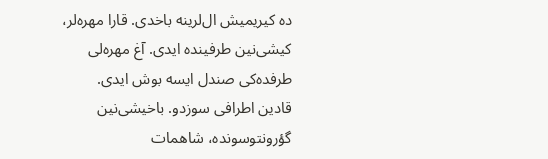ده کیریمیش ال‌لرینه باخدی. قارا مهره‌لر، کیشی‌نین طرفینده ایدی. آغ مهره‌لی طرفده‌کی صندل ایسه بوش ایدی.
قادین اطرافی سوزدو. باخیشی‌نین گؤرونتوسونده، شاهمات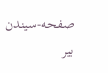صفحه-سیندن بیر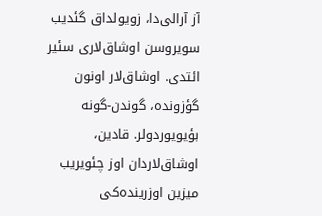آز آرالی‌دا، زویولداق گئدیب سویروسن اوشاق‌لاری سئیر ائتدی. اوشاق‌لار اونون گؤزونده، گوندن-گونه بؤیویوردولر. قادین، اوشاق‌لاردان اوز چئویریب میزین اوزر‌ینده‌کی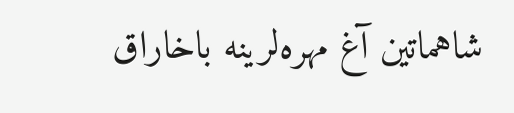شاهماتین آغ مهره‌لرینه باخاراق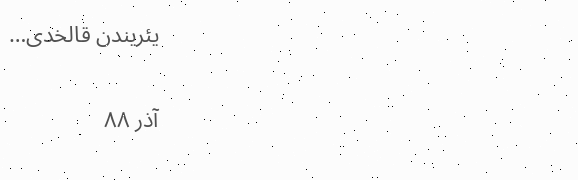یئریندن قالخدی…

آذر ۸۸